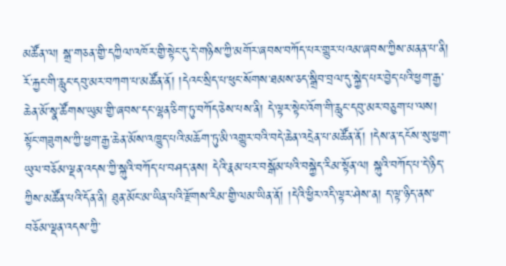མཚོན་ལ། སྒྲ་གཅན་གྱི་དཀྱིལ་འཁོར་གྱི་སྟེང་དུ་དེ་གཉིས་ཀྱི་མགོར་ཞབས་བཀོད་པར་གྱུར་པའམ་ཞབས་ཀྱིས་མནན་པ་ནི། རོ་རྐྱང་གི་རླུང་དབུ་མར་བཀག་པ་མཚོན་ནོ། །དེའང་སྲིད་པ་ཕུང་སོགས་ཐམས་ཅད་སྒྲིབ་བྲལ་དུ་སྐྱེད་པར་བྱེད་པའི་ཕྱག་རྒྱ་ཆེན་མོ་སྣ་ཚོགས་ཡུམ་གྱི་ཞབས་དང་ལྷན་ཅིག་ཏུ་བཀོད་ཅེས་པས་ནི། དེ་ལྟར་སྟེང་འོག་གི་རླུང་དབུ་མར་བཅུག་པ་ལས། སྟོང་གཟུགས་ཀྱི་ཕྱག་རྒྱ་ཆེན་མོས་འཁྱུད་པའི་མཆོག་ཏུ་མི་འགྱུར་བའི་བདེ་ཆེན་འདྲེན་པ་མཚོན་ནོ། །དེས་ན་དངོས་སུ་ཕྱག་ཡུལ་བཅོམ་ལྡན་འདས་ཀྱི་སྐུའི་བཀོད་པ་བཤད་ནས། དེའི་རྣམ་པར་བསྒོམ་པའི་བསྐྱེད་རིམ་སྟོན་ལ། སྐུའི་བཀོད་པ་དེ་ཉིད་ཀྱིས་མཚོན་པའི་དོན་ནི། ཐུན་མོང་མ་ཡིན་པའི་རྫོགས་རིམ་གྱི་ལམ་ཡིན་ནོ། །དེའི་ཕྱིར་འདི་ལྟར་ཤེས་ན། ད་ལྟ་ཉིད་ནས་བཅོམ་ལྡན་འདས་ཀྱི་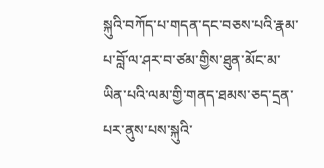སྐུའི་བཀོད་པ་གདན་དང་བཅས་པའི་རྣམ་པ་བློ་ལ་ཤར་བ་ཙམ་གྱིས་ཐུན་མོང་མ་ཡིན་པའི་ལམ་གྱི་གནད་ཐམས་ཅད་དྲན་པར་ནུས་པས་སྐུའི་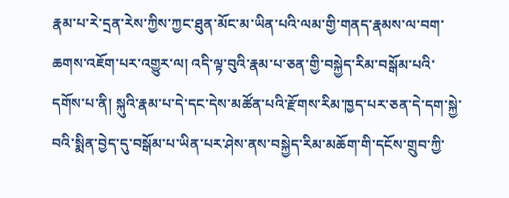རྣམ་པ་རེ་དྲན་རེས་ཀྱིས་ཀྱང་ཐུན་མོང་མ་ཡིན་པའི་ལམ་གྱི་གནད་རྣམས་ལ་བག་ཆགས་འཇོག་པར་འགྱུར་ལ། འདི་ལྟ་བུའི་རྣམ་པ་ཅན་གྱི་བསྐྱེད་རིམ་བསྒོམ་པའི་དགོས་པ་ནི། སྐུའི་རྣམ་པ་དེ་དང་དེས་མཚོན་པའི་རྫོགས་རིམ་ཁྱད་པར་ཅན་དེ་དག་སྐྱེ་བའི་སྨིན་བྱེད་དུ་བསྒོམ་པ་ཡིན་པར་ཤེས་ནས་བསྐྱེད་རིམ་མཆོག་གི་དངོས་གྲུབ་ཀྱི་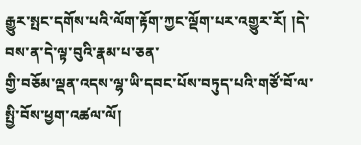རྒྱུར་སྤང་དགོས་པའི་ལོག་རྟོག་ཀྱང་ལྡོག་པར་འགྱུར་རོ། །དེ་བས་ན་དེ་ལྟ་བུའི་རྣམ་པ་ཅན་
གྱི་བཅོམ་ལྡན་འདས་ལྷ་ཡི་དབང་པོས་བཏུད་པའི་གཙོ་བོ་ལ་སྤྱི་བོས་ཕྱག་འཚལ་ལོ།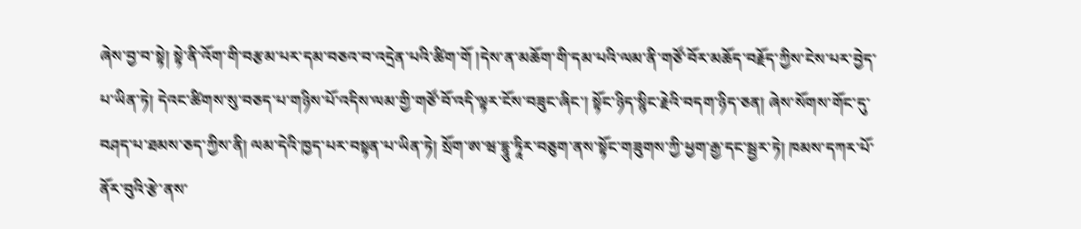ཞེས་བྱ་བ་སྟེ། སྟེ་ནི་འོག་གི་བརྩམ་པར་དམ་བཅའ་བ་འདྲེན་པའི་ཚིག་གོ །དེས་ན་མཆོག་གི་དམ་པའི་ལམ་ནི་གཙོ་བོར་མཆོད་བརྗོད་ཀྱིས་ངེས་པར་བྱེད་པ་ཡིན་ཏེ། དེའང་ཚིགས་སུ་བཅད་པ་གཉིས་པོ་འདིས་ལམ་གྱི་གཙོ་བོ་འདི་ལྟར་ངོས་བཟུང་ཞིང་། སྟོང་ཉིད་སྙིང་རྗེའི་བདག་ཉིད་ཅན། ཞེས་སོགས་གོང་དུ་བཤད་པ་ཐམས་ཅད་ཀྱིས་ནི། ལམ་དེའི་ཁྱད་པར་བསྟན་པ་ཡིན་ཏེ། སྲོག་ཨ་ཝ་དྷཱུ་ཏཱིར་བཅུག་ནས་སྟོང་གཟུགས་ཀྱི་ཕྱག་རྒྱ་དང་སྦྱར་ཏེ། ཁམས་དཀར་པོ་ནོར་བུའི་རྩེ་ནས་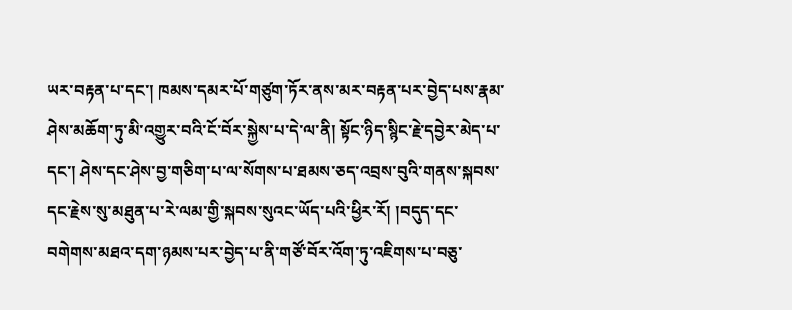ཡར་བརྟན་པ་དང་། ཁམས་དམར་པོ་གཙུག་ཏོར་ནས་མར་བརྟན་པར་བྱེད་པས་རྣམ་ཤེས་མཆོག་ཏུ་མི་འགྱུར་བའི་ངོ་བོར་སྐྱེས་པ་དེ་ལ་ནི། སྟོང་ཉིད་སྙིང་རྗེ་དབྱེར་མེད་པ་དང་། ཤེས་དང་ཤེས་བྱ་གཅིག་པ་ལ་སོགས་པ་ཐམས་ཅད་འབྲས་བུའི་གནས་སྐབས་དང་རྗེས་སུ་མཐུན་པ་རེ་ལམ་གྱི་སྐབས་སུའང་ཡོད་པའི་ཕྱིར་རོ། །བདུད་དང་བགེགས་མཐའ་དག་ཉམས་པར་བྱེད་པ་ནི་གཙོ་བོར་འོག་ཏུ་འཇིགས་པ་བཅུ་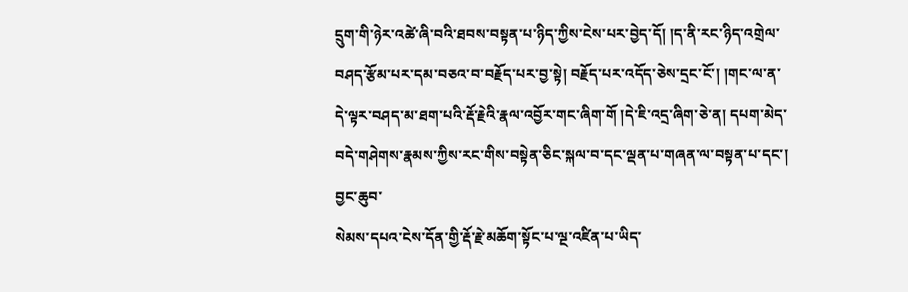དྲུག་གི་ཉེར་འཚེ་ཞི་བའི་ཐབས་བསྟན་པ་ཉིད་ཀྱིས་ངེས་པར་བྱེད་དོ། །ད་ནི་རང་ཉིད་འགྲེལ་བཤད་རྩོམ་པར་དམ་བཅའ་བ་བརྗོད་པར་བྱ་སྟེ། བརྗོད་པར་འདོད་ཅེས་དྲང་ངོ་། །གང་ལ་ན་དེ་ལྟར་བཤད་མ་ཐག་པའི་རྡོ་རྗེའི་རྣལ་འབྱོར་གང་ཞིག་གོ །དེ་ཇི་འདྲ་ཞིག་ཅེ་ན། དཔག་མེད་བདེ་གཤེགས་རྣམས་ཀྱིས་རང་གིས་བསྟེན་ཅིང་སྐལ་བ་དང་ལྡན་པ་གཞན་ལ་བསྟན་པ་དང་། བྱང་ཆུབ་
སེམས་དཔའ་ངེས་དོན་གྱི་རྡོ་རྗེ་མཆོག་སྟོང་པ་ལྔ་འཛིན་པ་ཡིད་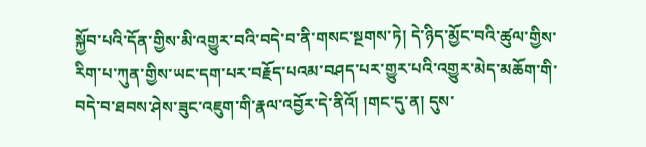སྐྱོབ་པའི་དོན་གྱིས་མི་འགྱུར་བའི་བདེ་བ་ནི་གསང་སྔགས་ཏེ། དེ་ཉིད་མྱོང་བའི་ཚུལ་གྱིས་རིག་པ་ཀུན་གྱིས་ཡང་དག་པར་བརྗོད་པའམ་བཤད་པར་གྱུར་པའི་འགྱུར་མེད་མཆོག་གི་བདེ་བ་ཐབས་ཤེས་ཟུང་འཇུག་གི་རྣལ་འབྱོར་དེ་ནིའོ། །གང་དུ་ན། དུས་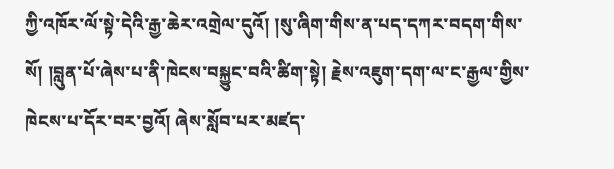ཀྱི་འཁོར་ལོ་སྟེ་དེའི་རྒྱ་ཆེར་འགྲེལ་དུའོ། །སུ་ཞིག་གིས་ན་པད་དཀར་བདག་གིས་སོ། །བླུན་པོ་ཞེས་པ་ནི་ཁེངས་བསྐྱུང་བའི་ཚིག་སྟེ། རྗེས་འཇུག་དག་ལ་ང་རྒྱལ་གྱིས་ཁེངས་པ་དོར་བར་བྱའོ། ཞེས་སློབ་པར་མཛད་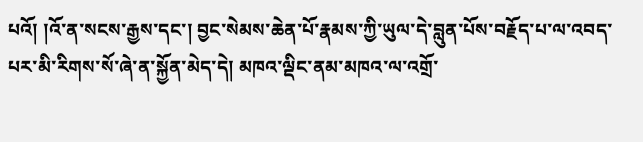པའོ། །འོ་ན་སངས་རྒྱས་དང་། བྱང་སེམས་ཆེན་པོ་རྣམས་ཀྱི་ཡུལ་དེ་བླུན་པོས་བརྗོད་པ་ལ་འབད་པར་མི་རིགས་སོ་ཞེ་ན་སྐྱོན་མེད་དེ། མཁའ་ལྡིང་ནམ་མཁའ་ལ་འགྲོ་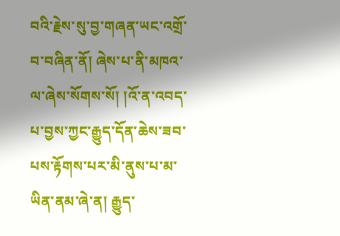བའི་རྗེས་སུ་བྱ་གཞན་ཡང་འགྲོ་བ་བཞིན་ནོ། ཞེས་པ་ནི་མཁའ་ལ་ཞེས་སོགས་སོ། །འོ་ན་འབད་པ་བྱས་ཀྱང་རྒྱུད་དོན་ཆེས་ཟབ་པས་རྟོགས་པར་མི་ནུས་པ་མ་ཡིན་ནམ་ཞེ་ན། རྒྱུད་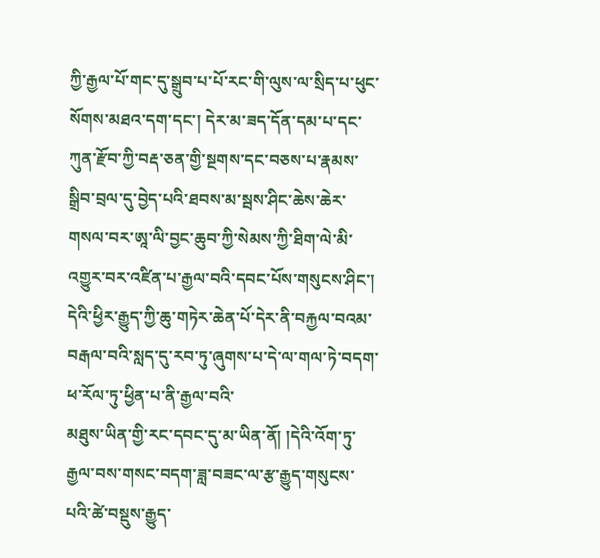ཀྱི་རྒྱལ་པོ་གང་དུ་སྒྲུབ་པ་པོ་རང་གི་ལུས་ལ་སྲིད་པ་ཕུང་སོགས་མཐའ་དག་དང་། དེར་མ་ཟད་དོན་དམ་པ་དང་ཀུན་རྫོབ་ཀྱི་བརྡ་ཅན་གྱི་སྔགས་དང་བཅས་པ་རྣམས་སྒྲིབ་བྲལ་དུ་བྱེད་པའི་ཐབས་མ་སྦས་ཤིང་ཆེས་ཆེར་གསལ་བར་ཨཱ་ལི་བྱང་ཆུབ་ཀྱི་སེམས་ཀྱི་ཐིག་ལེ་མི་འགྱུར་བར་འཛིན་པ་རྒྱལ་བའི་དབང་པོས་གསུངས་ཤིང་། དེའི་ཕྱིར་རྒྱུད་ཀྱི་ཆུ་གཏེར་ཆེན་པོ་དེར་ནི་བརྐྱལ་བའམ་བརྒལ་བའི་སླད་དུ་རབ་ཏུ་ཞུགས་པ་དེ་ལ་གལ་ཏེ་བདག་ཕ་རོལ་ཏུ་ཕྱིན་པ་ནི་རྒྱལ་བའི་
མཐུས་ཡིན་གྱི་རང་དབང་དུ་མ་ཡིན་ནོ། །དེའི་འོག་ཏུ་རྒྱལ་བས་གསང་བདག་ཟླ་བཟང་ལ་རྩ་རྒྱུད་གསུངས་པའི་ཚེ་བསྡུས་རྒྱུད་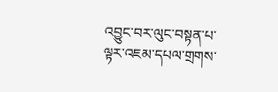འབྱུང་བར་ལུང་བསྟན་པ་ལྟར་འཇམ་དཔལ་གྲགས་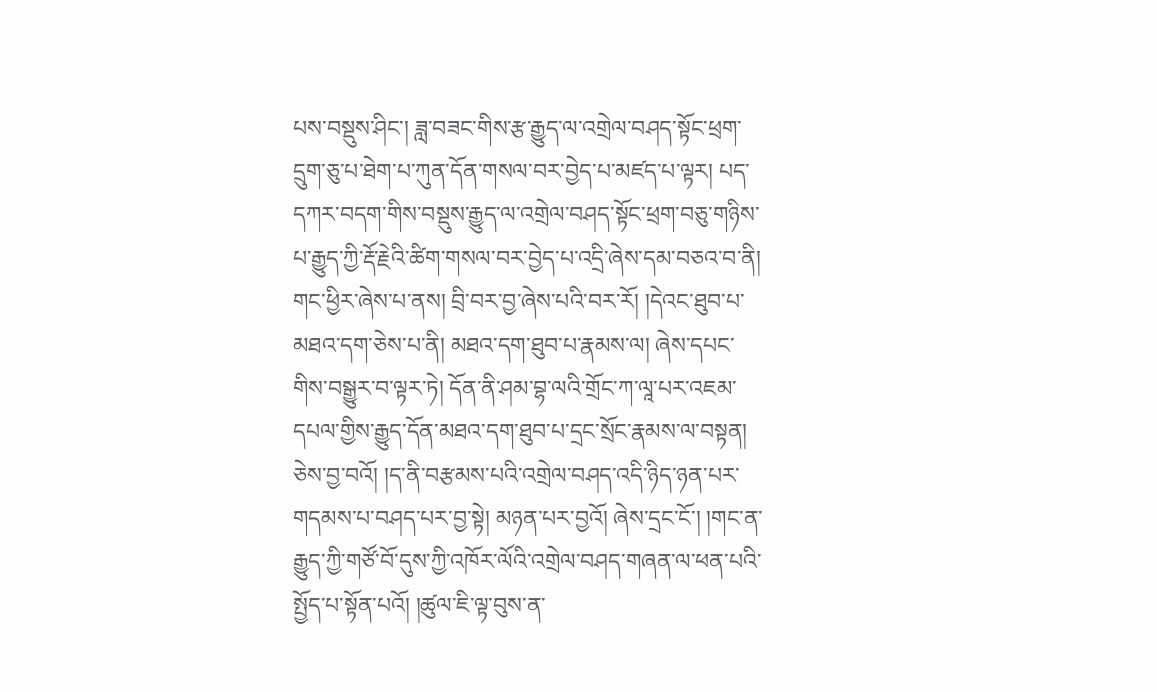པས་བསྡུས་ཤིང་། ཟླ་བཟང་གིས་རྩ་རྒྱུད་ལ་འགྲེལ་བཤད་སྟོང་ཕྲག་དྲུག་ཅུ་པ་ཐེག་པ་ཀུན་དོན་གསལ་བར་བྱེད་པ་མཛད་པ་ལྟར། པད་དཀར་བདག་གིས་བསྡུས་རྒྱུད་ལ་འགྲེལ་བཤད་སྟོང་ཕྲག་བཅུ་གཉིས་པ་རྒྱུད་ཀྱི་རྡོ་རྗེའི་ཚིག་གསལ་བར་བྱེད་པ་འདྲི་ཞེས་དམ་བཅའ་བ་ནི། གང་ཕྱིར་ཞེས་པ་ནས། བྲི་བར་བྱ་ཞེས་པའི་བར་རོ། །དེའང་ཐུབ་པ་མཐའ་དག་ཅེས་པ་ནི། མཐའ་དག་ཐུབ་པ་རྣམས་ལ། ཞེས་དཔང་གིས་བསྒྱུར་བ་ལྟར་ཏེ། དོན་ནི་ཤམ་བྷ་ལའི་གྲོང་ཀ་ལཱ་པར་འཇམ་དཔལ་གྱིས་རྒྱུད་དོན་མཐའ་དག་ཐུབ་པ་དྲང་སྲོང་རྣམས་ལ་བསྟན། ཅེས་བྱ་བའོ། །ད་ནི་བརྩམས་པའི་འགྲེལ་བཤད་འདི་ཉིད་ཉན་པར་གདམས་པ་བཤད་པར་བྱ་སྟེ། མཉན་པར་བྱའོ། ཞེས་དྲང་ངོ་། །གང་ན་རྒྱུད་ཀྱི་གཙོ་བོ་དུས་ཀྱི་འཁོར་ལོའི་འགྲེལ་བཤད་གཞན་ལ་ཕན་པའི་སྤྱོད་པ་སྟོན་པའོ། །ཚུལ་ཇི་ལྟ་བུས་ན་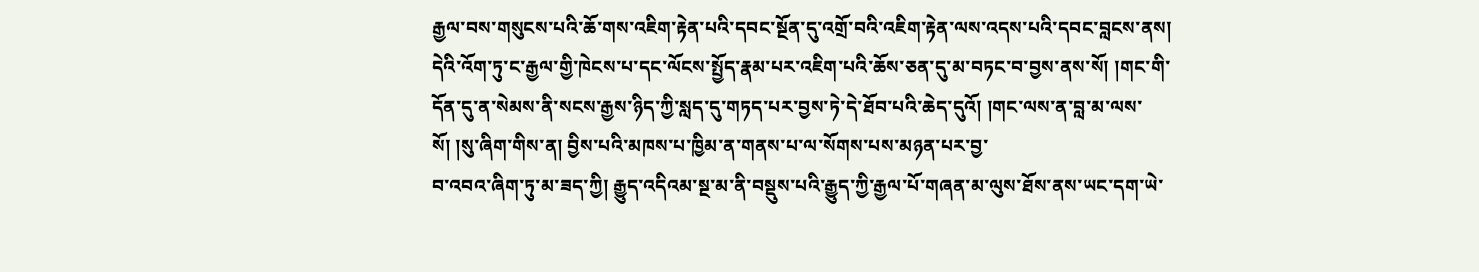རྒྱལ་བས་གསུངས་པའི་ཆོ་གས་འཇིག་རྟེན་པའི་དབང་སྔོན་དུ་འགྲོ་བའི་འཇིག་རྟེན་ལས་འདས་པའི་དབང་བླངས་ནས། དེའི་འོག་ཏུ་ང་རྒྱལ་གྱི་ཁེངས་པ་དང་ལོངས་སྤྱོད་རྣམ་པར་འཇིག་པའི་ཆོས་ཅན་དུ་མ་བཏང་བ་བྱས་ནས་སོ། །གང་གི་དོན་དུ་ན་སེམས་ནི་སངས་རྒྱས་ཉིད་ཀྱི་སླད་དུ་གཏད་པར་བྱས་ཏེ་དེ་ཐོབ་པའི་ཆེད་དུའོ། །གང་ལས་ན་བླ་མ་ལས་སོ། །སུ་ཞིག་གིས་ན། བྱིས་པའི་མཁས་པ་ཁྱིམ་ན་གནས་པ་ལ་སོགས་པས་མཉན་པར་བྱ་
བ་འབའ་ཞིག་ཏུ་མ་ཟད་ཀྱི། རྒྱུད་འདིའམ་སྔ་མ་ནི་བསྡུས་པའི་རྒྱུད་ཀྱི་རྒྱལ་པོ་གཞན་མ་ལུས་ཐོས་ནས་ཡང་དག་ཡེ་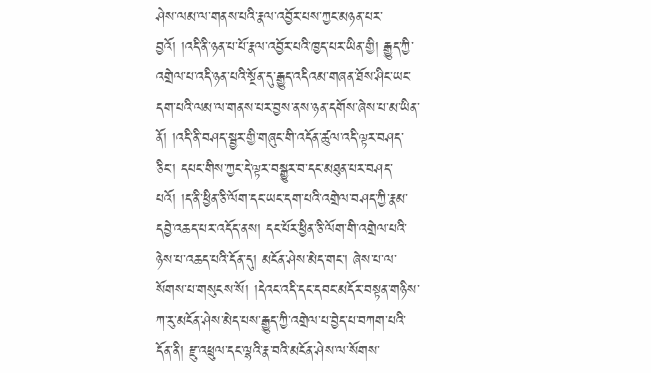ཤེས་ལམ་ལ་གནས་པའི་རྣལ་འབྱོར་པས་ཀྱང་མཉན་པར་བྱའོ། །འདི་ནི་ཉན་པ་པོ་རྣལ་འབྱོར་པའི་ཁྱད་པར་ཡིན་གྱི། རྒྱུད་ཀྱི་འགྲེལ་པ་འདི་ཉན་པའི་སྔོན་དུ་རྒྱུད་འདིའམ་གཞན་ཐོས་ཤིང་ཡང་དག་པའི་ལམ་ལ་གནས་པར་བྱས་ནས་ཉན་དགོས་ཞེས་པ་མ་ཡིན་ནོ། །འདི་ནི་བཤད་སྦྱར་གྱི་གཞུང་གི་འདོན་ཚུལ་འདི་ལྟར་བཤད་ཅིང་། དཔང་གིས་ཀྱང་དེ་ལྟར་བསྒྱུར་བ་དང་མཐུན་པར་བཤད་པའོ། །ད་ནི་ཕྱིན་ཅི་ལོག་དང་ཡང་དག་པའི་འགྲེལ་བཤད་ཀྱི་རྣམ་དབྱེ་འཆད་པར་འདོད་ནས། དང་པོར་ཕྱིན་ཅི་ལོག་གི་འགྲེལ་པའི་ཉེས་པ་འཆད་པའི་དོན་དུ། མངོན་ཤེས་མེད་གང་། ཞེས་པ་ལ་སོགས་པ་གསུངས་སོ། །དེའང་འདི་དང་དབང་མདོར་བསྟན་གཉིས་ཀ་རུ་མངོན་ཤེས་མེད་པས་རྒྱུད་ཀྱི་འགྲེལ་པ་བྱེད་པ་བཀག་པའི་དོན་ནི། རྫུ་འཕྲུལ་དང་ལྷའི་རྣ་བའི་མངོན་ཤེས་ལ་སོགས་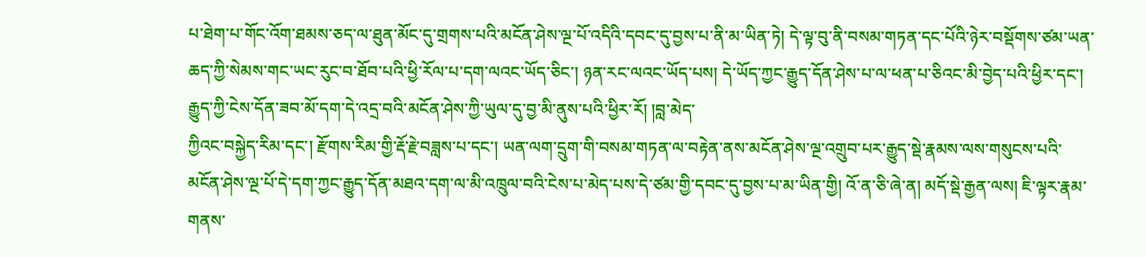པ་ཐེག་པ་གོང་འོག་ཐམས་ཅད་ལ་ཐུན་མོང་དུ་གྲགས་པའི་མངོན་ཤེས་ལྔ་པོ་འདིའི་དབང་དུ་བྱས་པ་ནི་མ་ཡིན་ཏེ། དེ་ལྟ་བུ་ནི་བསམ་གཏན་དང་པོའི་ཉེར་བསྡོགས་ཙམ་ཡན་ཆད་ཀྱི་སེམས་གང་ཡང་རུང་བ་ཐོབ་པའི་ཕྱི་རོལ་པ་དག་ལའང་ཡོད་ཅིང་། ཉན་རང་ལའང་ཡོད་པས། དེ་ཡོད་ཀྱང་རྒྱུད་དོན་ཤེས་པ་ལ་ཕན་པ་ཅིའང་མི་བྱེད་པའི་ཕྱིར་དང་། རྒྱུད་ཀྱི་ངེས་དོན་ཟབ་མོ་དག་དེ་འདྲ་བའི་མངོན་ཤེས་ཀྱི་ཡུལ་དུ་བྱ་མི་ནུས་པའི་ཕྱིར་རོ། །བླ་མེད་
ཀྱིའང་བསྐྱེད་རིམ་དང་། རྫོགས་རིམ་གྱི་རྡོ་རྗེ་བཟླས་པ་དང་། ཡན་ལག་དྲུག་གི་བསམ་གཏན་ལ་བརྟེན་ནས་མངོན་ཤེས་ལྔ་འགྲུབ་པར་རྒྱུད་སྡེ་རྣམས་ལས་གསུངས་པའི་མངོན་ཤེས་ལྔ་པོ་དེ་དག་ཀྱང་རྒྱུད་དོན་མཐའ་དག་ལ་མི་འཁྲུལ་བའི་ངེས་པ་མེད་པས་དེ་ཙམ་གྱི་དབང་དུ་བྱས་པ་མ་ཡིན་གྱི། འོ་ན་ཅི་ཞེ་ན། མདོ་སྡེ་རྒྱན་ལས། ཇི་ལྟར་རྣམ་གནས་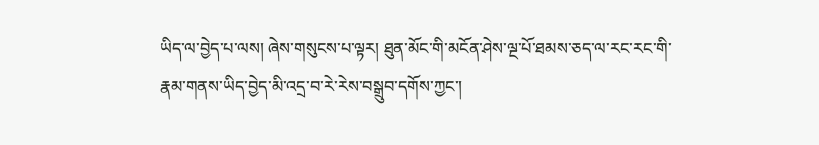ཡིད་ལ་བྱེད་པ་ལས། ཞེས་གསུངས་པ་ལྟར། ཐུན་མོང་གི་མངོན་ཤེས་ལྔ་པོ་ཐམས་ཅད་ལ་རང་རང་གི་རྣམ་གནས་ཡིད་བྱེད་མི་འདྲ་བ་རེ་རེས་བསྒྲུབ་དགོས་ཀྱང་།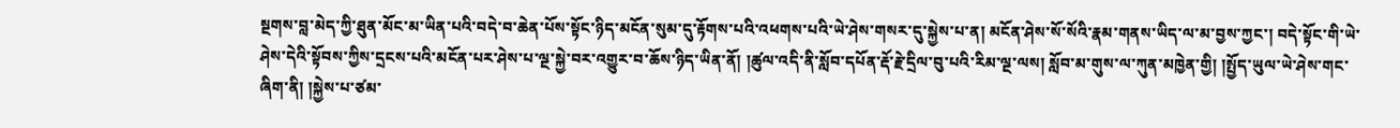སྔགས་བླ་མེད་ཀྱི་ཐུན་མོང་མ་ཡིན་པའི་བདེ་བ་ཆེན་པོས་སྟོང་ཉིད་མངོན་སུམ་དུ་རྟོགས་པའི་འཕགས་པའི་ཡེ་ཤེས་གསར་དུ་སྐྱེས་པ་ན། མངོན་ཤེས་སོ་སོའི་རྣམ་གནས་ཡིད་ལ་མ་བྱས་ཀྱང་། བདེ་སྟོང་གི་ཡེ་ཤེས་དེའི་སྟོབས་ཀྱིས་དྲངས་པའི་མངོན་པར་ཤེས་པ་ལྔ་སྐྱེ་བར་འགྱུར་བ་ཆོས་ཉིད་ཡིན་ནོ། །ཚུལ་འདི་ནི་སློབ་དཔོན་རྡོ་རྗེ་དྲིལ་བུ་པའི་རིམ་ལྔ་ལས། སློབ་མ་གུས་ལ་ཀུན་མཁྱེན་གྱི། །སྤྱོད་ཡུལ་ཡེ་ཤེས་གང་ཞིག་ནི། །སྐྱེས་པ་ཙམ་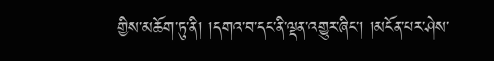གྱིས་མཆོག་ཏུ་ནི། །དགའ་བ་དང་ནི་ལྡན་འགྱུར་ཞིང་། །མངོན་པར་ཤེས་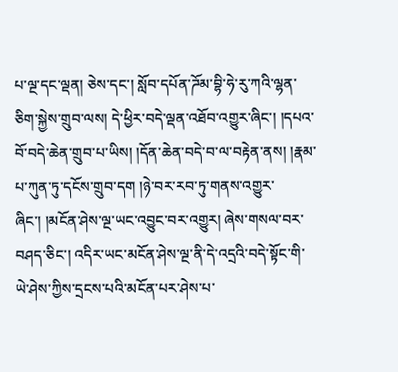པ་ལྔ་དང་ལྡན། ཅེས་དང་། སློབ་དཔོན་ཌོམ་བྷི་ཧེ་རུ་ཀའི་ལྷན་ཅིག་སྐྱེས་གྲུབ་ལས། དེ་ཕྱིར་བདེ་ལྡན་འཐོབ་འགྱུར་ཞིང་། །དཔའ་བོ་བདེ་ཆེན་གྲུབ་པ་ཡིས། །དོན་ཆེན་བདེ་བ་ལ་བརྟེན་ནས། །རྣམ་པ་ཀུན་ཏུ་དངོས་གྲུབ་དག །ཉེ་བར་རབ་ཏུ་གནས་འགྱུར་ཞིང་། །མངོན་ཤེས་ལྔ་ཡང་འབྱུང་བར་འགྱུར། ཞེས་གསལ་བར་བཤད་ཅིང་། འདིར་ཡང་མངོན་ཤེས་ལྔ་ནི་དེ་འདྲའི་བདེ་སྟོང་གི་
ཡེ་ཤེས་ཀྱིས་དྲངས་པའི་མངོན་པར་ཤེས་པ་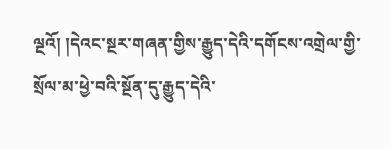ལྔའོ། །དེའང་སྔར་གཞན་གྱིས་རྒྱུད་དེའི་དགོངས་འགྲེལ་གྱི་སྲོལ་མ་ཕྱེ་བའི་སྔོན་དུ་རྒྱུད་དེའི་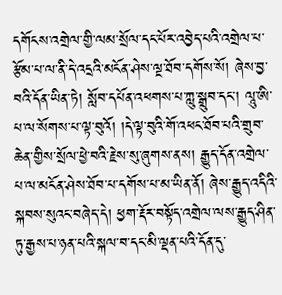དགོངས་འགྲེལ་གྱི་ལམ་སྲོལ་དང་པོར་འབྱེད་པའི་འགྲེལ་པ་རྩོམ་པ་ལ་ནི་དེ་འདྲའི་མངོན་ཤེས་ལྔ་ཐོབ་དགོས་སོ། ཞེས་བྱ་བའི་དོན་ཡིན་ཏེ། སློབ་དཔོན་འཕགས་པ་ཀླུ་སྒྲུབ་དང་། ལཱུ་ཨི་པ་ལ་སོགས་པ་ལྟ་བུའོ། །དེ་ལྟ་བུའི་གོ་འཕང་ཐོབ་པའི་གྲུབ་ཆེན་གྱིས་སྲོལ་ཕྱེ་བའི་རྗེས་སུ་ཞུགས་ནས། རྒྱུད་དོན་འགྲེལ་པ་ལ་མངོན་ཤེས་ཐོབ་པ་དགོས་པ་མ་ཡིན་ནོ། ཞེས་རྒྱུད་འདིའི་སྐབས་སུའང་བཞེད་དེ། ཕྱག་རྡོར་བསྟོད་འགྲེལ་ལས་རྒྱུད་ཤིན་ཏུ་རྒྱས་པ་ཉན་པའི་སྐལ་བ་དང་མི་ལྡན་པའི་དོན་དུ་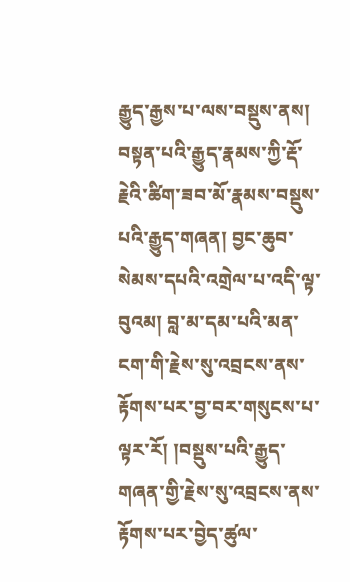རྒྱུད་རྒྱས་པ་ལས་བསྡུས་ནས། བསྟན་པའི་རྒྱུད་རྣམས་ཀྱི་རྡོ་རྗེའི་ཚིག་ཟབ་མོ་རྣམས་བསྡུས་པའི་རྒྱུད་གཞན། བྱང་ཆུབ་སེམས་དཔའི་འགྲེལ་པ་འདི་ལྟ་བུའམ། བླ་མ་དམ་པའི་མན་ངག་གི་རྗེས་སུ་འབྲངས་ནས་རྟོགས་པར་བྱ་བར་གསུངས་པ་ལྟར་རོ། །བསྡུས་པའི་རྒྱུད་གཞན་གྱི་རྗེས་སུ་འབྲངས་ནས་རྟོགས་པར་བྱེད་ཚུལ་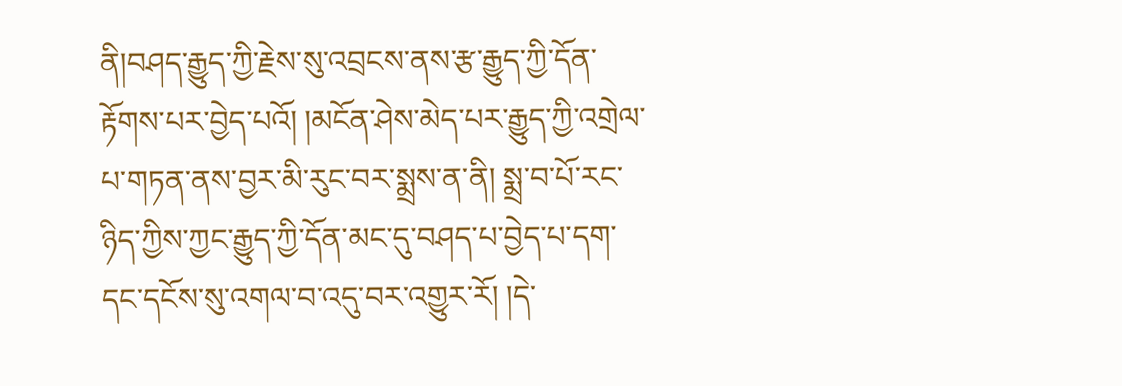ནི།བཤད་རྒྱུད་ཀྱི་རྗེས་སུ་འབྲངས་ནས་རྩ་རྒྱུད་ཀྱི་དོན་རྟོགས་པར་བྱེད་པའོ། །མངོན་ཤེས་མེད་པར་རྒྱུད་ཀྱི་འགྲེལ་པ་གཏན་ནས་བྱར་མི་རུང་བར་སྨྲས་ན་ནི། སྨྲ་བ་པོ་རང་ཉིད་ཀྱིས་ཀྱང་རྒྱུད་ཀྱི་དོན་མང་དུ་བཤད་པ་བྱེད་པ་དག་དང་དངོས་སུ་འགལ་བ་འདུ་བར་འགྱུར་རོ། །དེ་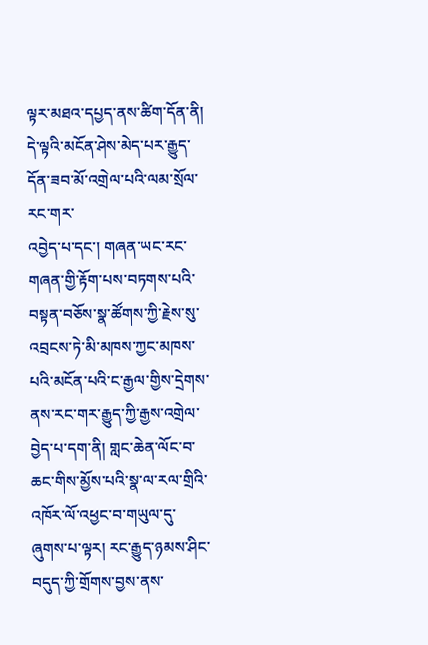ལྟར་མཐའ་དཔྱད་ནས་ཚིག་དོན་ནི། དེ་ལྟའི་མངོན་ཤེས་མེད་པར་རྒྱུད་དོན་ཟབ་མོ་འགྲེལ་པའི་ལམ་སྲོལ་རང་གར་
འབྱེད་པ་དང་། གཞན་ཡང་རང་གཞན་གྱི་རྟོག་པས་བཏགས་པའི་བསྟན་བཅོས་སྣ་ཚོགས་ཀྱི་རྗེས་སུ་འབྲངས་ཏེ་མི་མཁས་ཀྱང་མཁས་པའི་མངོན་པའི་ང་རྒྱལ་གྱིས་དྲེགས་ནས་རང་གར་རྒྱུད་ཀྱི་རྒྱས་འགྲེལ་བྱེད་པ་དག་ནི། གླང་ཆེན་ལོང་བ་ཆང་གིས་མྱོས་པའི་སྣ་ལ་རལ་གྲིའི་འཁོར་ལོ་འཕྱང་བ་གཡུལ་དུ་ཞུགས་པ་ལྟར། རང་རྒྱུད་ཉམས་ཤིང་བདུད་ཀྱི་གྲོགས་བྱས་ནས་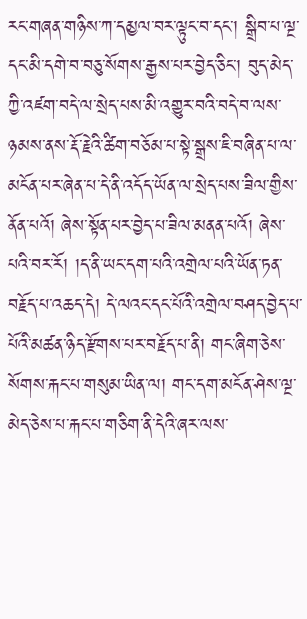རང་གཞན་གཉིས་ཀ་དམྱལ་བར་ལྟུང་བ་དང་། སྒྲིབ་པ་ལྔ་དང་མི་དགེ་བ་བཅུ་སོགས་རྒྱས་པར་བྱེད་ཅིང་། བུད་མེད་ཀྱི་འཛག་བདེ་ལ་སྲེད་པས་མི་འགྱུར་བའི་བདེ་བ་ལས་ཉམས་ནས་རྡོ་རྗེའི་ཚིག་བཅོམ་པ་སྟེ་སྒྲས་ཇི་བཞིན་པ་ལ་མངོན་པར་ཞེན་པ་དེ་ནི་འདོད་ཡོན་ལ་སྲེད་པས་ཟིལ་གྱིས་ནོན་པའོ། ཞེས་སྟོན་པར་བྱེད་པ་ཟིལ་མནན་པའོ། ཞེས་པའི་བར་རོ། །ད་ནི་ཡང་དག་པའི་འགྲེལ་པའི་ཡོན་ཏན་བརྗོད་པ་འཆད་དེ། དེ་ལའང་དང་པོའི་འགྲེལ་བཤད་བྱེད་པ་པོའི་མཚན་ཉིད་རྫོགས་པར་བརྗོད་པ་ནི། གང་ཞིག་ཅེས་སོགས་རྐང་པ་གསུམ་ཡིན་ལ། གང་དག་མངོན་ཤེས་ལྔ་མེད་ཅེས་པ་རྐང་པ་གཅིག་ནི་དེའི་ཞར་ལས་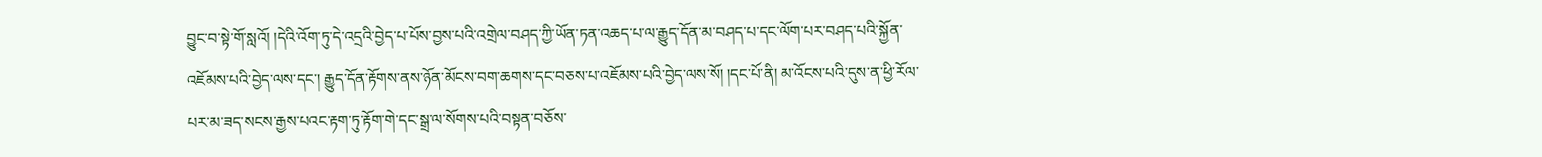བྱུང་བ་སྟེ་གོ་སླའོ། །དེའི་འོག་ཏུ་དེ་འདྲའི་བྱེད་པ་པོས་བྱས་པའི་འགྲེལ་བཤད་ཀྱི་ཡོན་ཏན་འཆད་པ་ལ་རྒྱུད་དོན་མ་བཤད་པ་དང་ལོག་པར་བཤད་པའི་སྐྱོན་འཇོམས་པའི་བྱེད་ལས་དང་། རྒྱུད་དོན་རྟོགས་ནས་ཉོན་མོངས་བག་ཆགས་དང་བཅས་པ་འཇོམས་པའི་བྱེད་ལས་སོ། །དང་པོ་ནི། མ་འོངས་པའི་དུས་ན་ཕྱི་རོལ་པར་མ་ཟད་སངས་རྒྱས་པའང་རྟག་ཏུ་རྟོག་གེ་དང་སྒྲ་ལ་སོགས་པའི་བསྟན་བཅོས་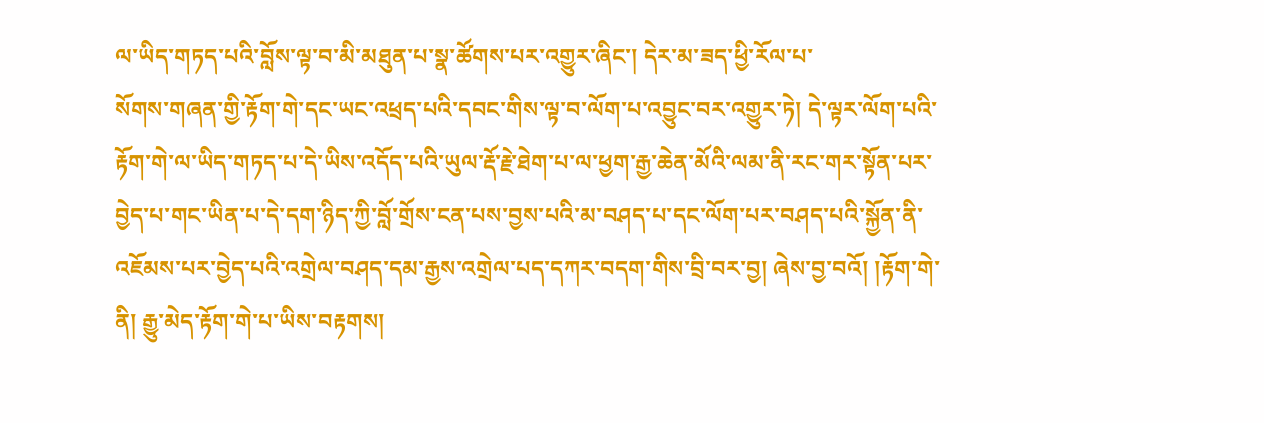ལ་ཡིད་གཏད་པའི་བློས་ལྟ་བ་མི་མཐུན་པ་སྣ་ཚོགས་པར་འགྱུར་ཞིང་། དེར་མ་ཟད་ཕྱི་རོལ་པ་
སོགས་གཞན་གྱི་རྟོག་གེ་དང་ཡང་འཕྲད་པའི་དབང་གིས་ལྟ་བ་ལོག་པ་འབྱུང་བར་འགྱུར་ཏེ། དེ་ལྟར་ལོག་པའི་རྟོག་གེ་ལ་ཡིད་གཏད་པ་དེ་ཡིས་འདོད་པའི་ཡུལ་རྡོ་རྗེ་ཐེག་པ་ལ་ཕྱག་རྒྱ་ཆེན་མོའི་ལམ་ནི་རང་གར་སྟོན་པར་བྱེད་པ་གང་ཡིན་པ་དེ་དག་ཉིད་ཀྱི་བློ་གྲོས་ངན་པས་བྱས་པའི་མ་བཤད་པ་དང་ལོག་པར་བཤད་པའི་སྐྱོན་ནི་འཇོམས་པར་བྱེད་པའི་འགྲེལ་བཤད་དམ་རྒྱས་འགྲེལ་པད་དཀར་བདག་གིས་བྲི་བར་བྱ། ཞེས་བྱ་བའོ། །རྟོག་གེ་ནི། རྒྱུ་མེད་རྟོག་གེ་པ་ཡིས་བརྟགས།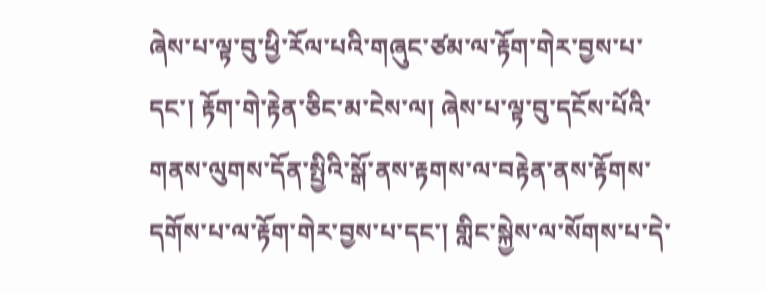ཞེས་པ་ལྟ་བུ་ཕྱི་རོལ་པའི་གཞུང་ཙམ་ལ་རྟོག་གེར་བྱས་པ་དང་། རྟོག་གེ་རྟེན་ཅིང་མ་ངེས་ལ། ཞེས་པ་ལྟ་བུ་དངོས་པོའི་གནས་ལུགས་དོན་སྤྱིའི་སྒོ་ནས་རྟགས་ལ་བརྟེན་ནས་རྟོགས་དགོས་པ་ལ་རྟོག་གེར་བྱས་པ་དང་། གླིང་སྐྱེས་ལ་སོགས་པ་དེ་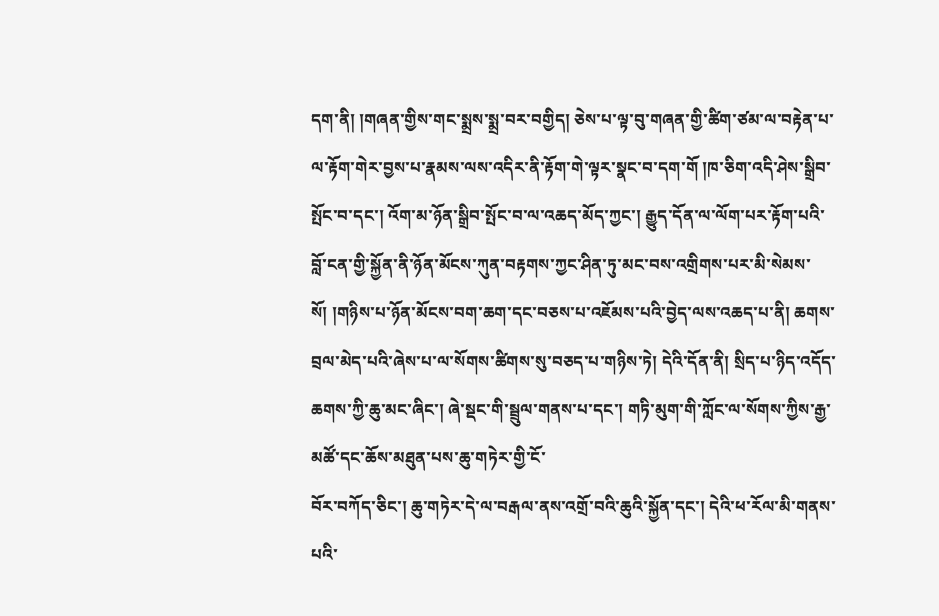དག་ནི། །གཞན་གྱིས་གང་སྨྲས་སྨྲ་བར་བགྱིད། ཅེས་པ་ལྟ་བུ་གཞན་གྱི་ཚིག་ཙམ་ལ་བརྟེན་པ་ལ་རྟོག་གེར་བྱས་པ་རྣམས་ལས་འདིར་ནི་རྟོག་གེ་ལྟར་སྣང་བ་དག་གོ །ཁ་ཅིག་འདི་ཤེས་སྒྲིབ་སྤོང་བ་དང་། འོག་མ་ཉོན་སྒྲིབ་སྤོང་བ་ལ་འཆད་མོད་ཀྱང་། རྒྱུད་དོན་ལ་ལོག་པར་རྟོག་པའི་བློ་ངན་གྱི་སྐྱོན་ནི་ཉོན་མོངས་ཀུན་བརྟགས་ཀྱང་ཤིན་ཏུ་མང་བས་འགྲིགས་པར་མི་སེམས་སོ། །གཉིས་པ་ཉོན་མོངས་བག་ཆག་དང་བཅས་པ་འཇོམས་པའི་བྱེད་ལས་འཆད་པ་ནི། ཆགས་བྲལ་མེད་པའི་ཞེས་པ་ལ་སོགས་ཚིགས་སུ་བཅད་པ་གཉིས་ཏེ། དེའི་དོན་ནི། སྲིད་པ་ཉིད་འདོད་ཆགས་ཀྱི་ཆུ་མང་ཞིང་། ཞེ་སྡང་གི་སྦྲུལ་གནས་པ་དང་། གཏི་མུག་གི་ཀློང་ལ་སོགས་ཀྱིས་རྒྱ་མཚོ་དང་ཆོས་མཐུན་པས་ཆུ་གཏེར་གྱི་ངོ་
བོར་བཀོད་ཅིང་། ཆུ་གཏེར་དེ་ལ་བརྒལ་ནས་འགྲོ་བའི་ཆུའི་སྐྱོན་དང་། དེའི་ཕ་རོལ་མི་གནས་པའི་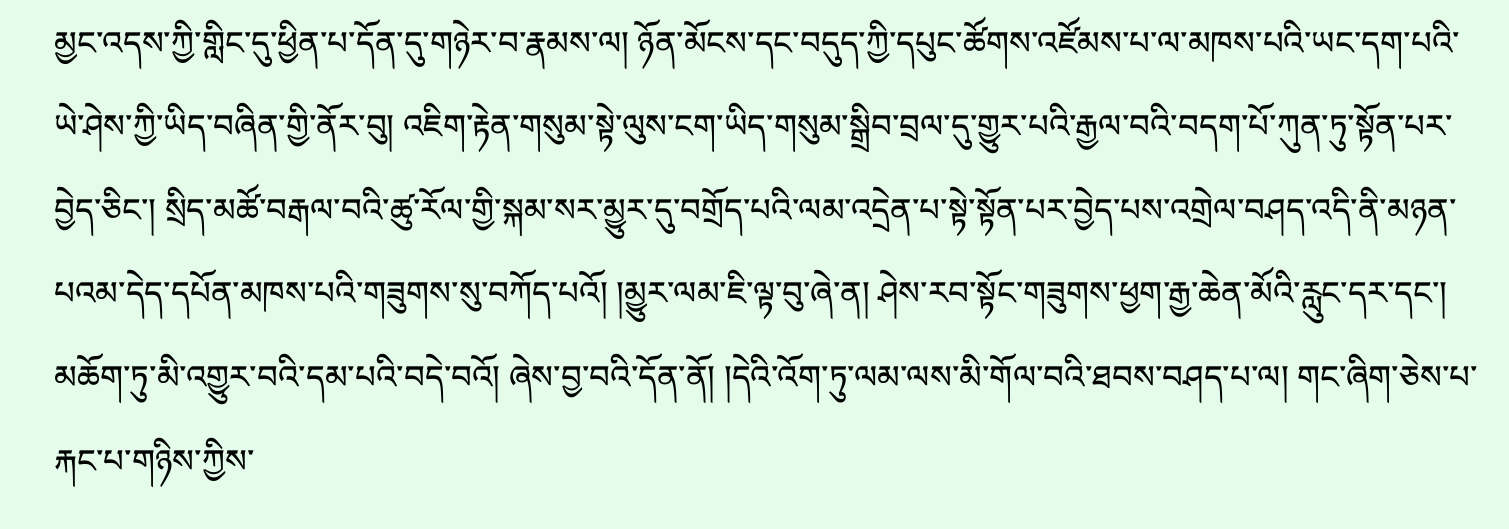མྱང་འདས་ཀྱི་གླིང་དུ་ཕྱིན་པ་དོན་དུ་གཉེར་བ་རྣམས་ལ། ཉོན་མོངས་དང་བདུད་ཀྱི་དཔུང་ཚོགས་འཛོམས་པ་ལ་མཁས་པའི་ཡང་དག་པའི་ཡེ་ཤེས་ཀྱི་ཡིད་བཞིན་གྱི་ནོར་བུ། འཇིག་རྟེན་གསུམ་སྟེ་ལུས་ངག་ཡིད་གསུམ་སྒྲིབ་བྲལ་དུ་གྱུར་པའི་རྒྱལ་བའི་བདག་པོ་ཀུན་ཏུ་སྟོན་པར་བྱེད་ཅིང་། སྲིད་མཚོ་བརྒལ་བའི་ཚུ་རོལ་གྱི་སྐམ་སར་མྱུར་དུ་བགྲོད་པའི་ལམ་འདྲེན་པ་སྟེ་སྟོན་པར་བྱེད་པས་འགྲེལ་བཤད་འདི་ནི་མཉན་པའམ་དེད་དཔོན་མཁས་པའི་གཟུགས་སུ་བཀོད་པའོ། །མྱུར་ལམ་ཇི་ལྟ་བུ་ཞེ་ན། ཤེས་རབ་སྟོང་གཟུགས་ཕྱག་རྒྱ་ཆེན་མོའི་རླུང་དར་དང་། མཆོག་ཏུ་མི་འགྱུར་བའི་དམ་པའི་བདེ་བའོ། ཞེས་བྱ་བའི་དོན་ནོ། །དེའི་འོག་ཏུ་ལམ་ལས་མི་གོལ་བའི་ཐབས་བཤད་པ་ལ། གང་ཞིག་ཅེས་པ་རྐང་པ་གཉིས་ཀྱིས་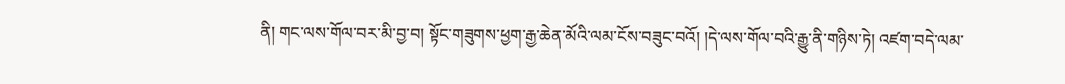ནི། གང་ལས་གོལ་བར་མི་བྱ་བ། སྟོང་གཟུགས་ཕྱག་རྒྱ་ཆེན་མོའི་ལམ་ངོས་བཟུང་བའོ། །དེ་ལས་གོལ་བའི་རྒྱུ་ནི་གཉིས་ཏེ། འཛག་བདེ་ལམ་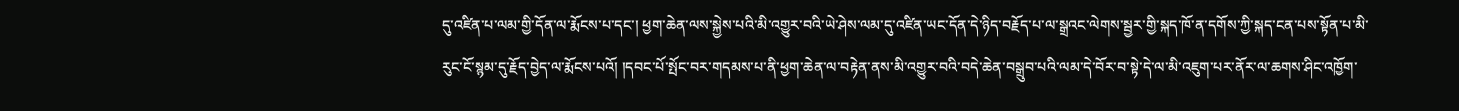དུ་འཛིན་པ་ལམ་གྱི་དོན་ལ་རྨོངས་པ་དང་། ཕྱག་ཆེན་ལས་སྐྱེས་པའི་མི་འགྱུར་བའི་ཡེ་ཤེས་ལམ་དུ་འཛིན་ཡང་དོན་དེ་ཉིད་བརྗོད་པ་ལ་སྒྲའང་ལེགས་སྦྱར་གྱི་སྐད་ཁོ་ན་དགོས་ཀྱི་སྐད་ངན་པས་སྟོན་པ་མི་རུང་ངོ་སྙམ་དུ་རྗོད་བྱེད་ལ་རྨོངས་པའོ། །དབང་པོ་སྤོང་བར་གདམས་པ་ནི་ཕྱག་ཆེན་ལ་བརྟེན་ནས་མི་འགྱུར་བའི་བདེ་ཆེན་བསྒྲུབ་པའི་ལམ་དེ་བོར་བ་སྟེ་དེ་ལ་མི་འཇུག་པར་ནོར་ལ་ཆགས་ཤིང་འཁྱོག་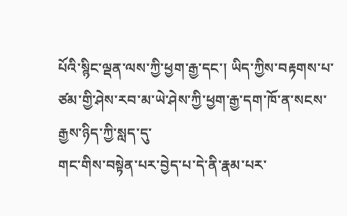པོའི་སྙིང་ལྡན་ལས་ཀྱི་ཕྱག་རྒྱ་དང་། ཡིད་ཀྱིས་བརྟགས་པ་ཙམ་གྱི་ཤེས་རབ་མ་ཡེ་ཤེས་ཀྱི་ཕྱག་རྒྱ་དག་ཁོ་ན་སངས་རྒྱས་ཉིད་ཀྱི་སླད་དུ་
གང་གིས་བསྟེན་པར་བྱེད་པ་དེ་ནི་རྣམ་པར་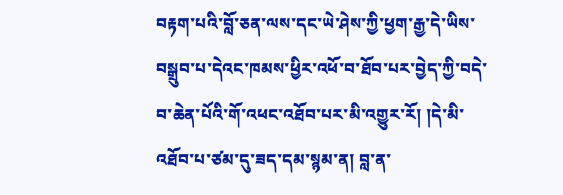བརྟག་པའི་བློ་ཅན་ལས་དང་ཡེ་ཤེས་ཀྱི་ཕྱག་རྒྱ་དེ་ཡིས་བསྒྲུབ་པ་དེའང་ཁམས་ཕྱིར་འཕོ་བ་ཐོབ་པར་བྱེད་ཀྱི་བདེ་བ་ཆེན་པོའི་གོ་འཕང་འཐོབ་པར་མི་འགྱུར་རོ། །དེ་མི་འཐོབ་པ་ཙམ་དུ་ཟད་དམ་སྙམ་ན། བླ་ན་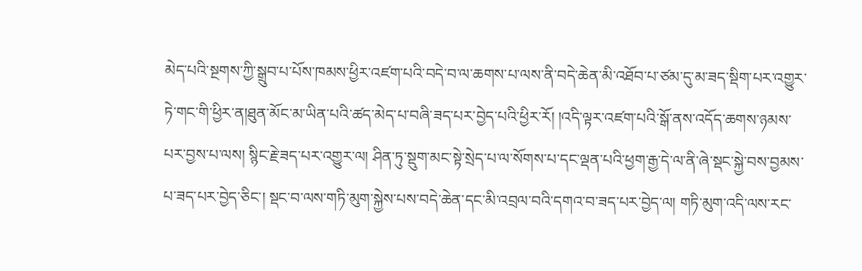མེད་པའི་སྔགས་ཀྱི་སྒྲུབ་པ་པོས་ཁམས་ཕྱིར་འཛག་པའི་བདེ་བ་ལ་ཆགས་པ་ལས་ནི་བདེ་ཆེན་མི་འཐོབ་པ་ཙམ་དུ་མ་ཟད་སྡིག་པར་འགྱུར་ཏེ་གང་གི་ཕྱིར་ན།ཐུན་མོང་མ་ཡིན་པའི་ཚད་མེད་པ་བཞི་ཟད་པར་བྱེད་པའི་ཕྱིར་རོ། །འདི་ལྟར་འཛག་པའི་སྒོ་ནས་འདོད་ཆགས་ཉམས་པར་བྱས་པ་ལས། སྙིང་རྗེ་ཟད་པར་འགྱུར་ལ། ཤིན་ཏུ་སྡུག་མང་སྟེ་སྲེད་པ་ལ་སོགས་པ་དང་ལྡན་པའི་ཕྱག་རྒྱ་དེ་ལ་ནི་ཞེ་སྡང་སྐྱེ་བས་བྱམས་པ་ཟད་པར་བྱེད་ཅིང་། སྡང་བ་ལས་གཏི་མུག་སྐྱེས་པས་བདེ་ཆེན་དང་མི་འབྲལ་བའི་དགའ་བ་ཟད་པར་བྱེད་ལ། གཏི་མུག་འདི་ལས་རང་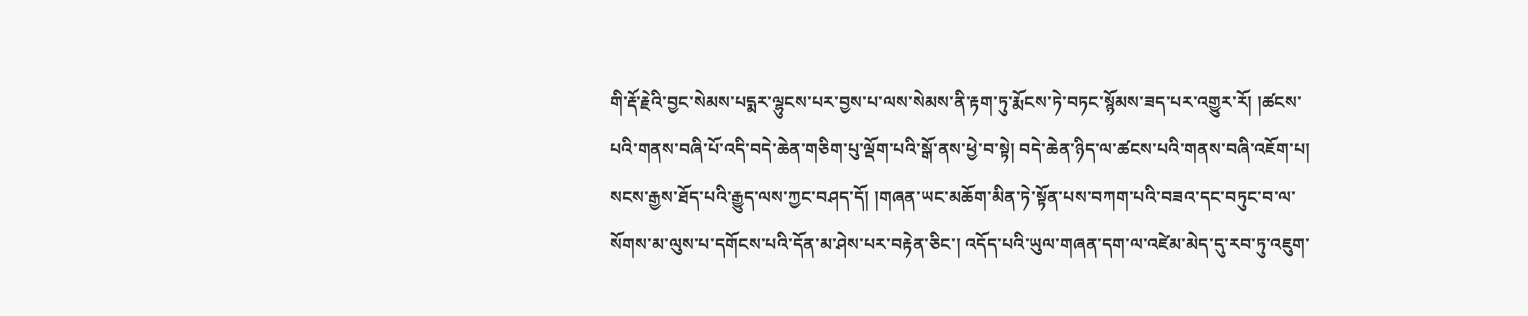གི་རྡོ་རྗེའི་བྱང་སེམས་པདྨར་ལྷུངས་པར་བྱས་པ་ལས་སེམས་ནི་རྟག་ཏུ་རྨོངས་ཏེ་བཏང་སྙོམས་ཟད་པར་འགྱུར་རོ། །ཚངས་པའི་གནས་བཞི་པོ་འདི་བདེ་ཆེན་གཅིག་པུ་ལྡོག་པའི་སྒོ་ནས་ཕྱེ་བ་སྟེ། བདེ་ཆེན་ཉིད་ལ་ཚངས་པའི་གནས་བཞི་འཇོག་པ། སངས་རྒྱས་ཐོད་པའི་རྒྱུད་ལས་ཀྱང་བཤད་དོ། །གཞན་ཡང་མཆོག་མིན་ཏེ་སྟོན་པས་བཀག་པའི་བཟའ་དང་བཏུང་བ་ལ་སོགས་མ་ལུས་པ་དགོངས་པའི་དོན་མ་ཤེས་པར་བརྟེན་ཅིང་། འདོད་པའི་ཡུལ་གཞན་དག་ལ་འཛེམ་མེད་དུ་རབ་ཏུ་འཇུག་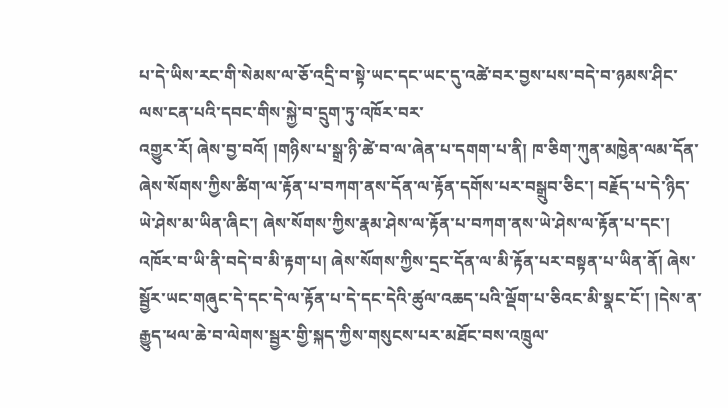པ་དེ་ཡིས་རང་གི་སེམས་ལ་ཅོ་འདྲི་བ་སྟེ་ཡང་དང་ཡང་དུ་འཚེ་བར་བྱས་པས་བདེ་བ་ཉམས་ཤིང་ལས་ངན་པའི་དབང་གིས་སྐྱེ་བ་དྲུག་ཏུ་འཁོར་བར་
འགྱུར་རོ། ཞེས་བྱ་བའོ། །གཉིས་པ་སྒྲ་ཉི་ཚེ་བ་ལ་ཞེན་པ་དགག་པ་ནི། ཁ་ཅིག་ཀུན་མཁྱེན་ལམ་དོན་ཞེས་སོགས་ཀྱིས་ཚིག་ལ་རྟོན་པ་བཀག་ནས་དོན་ལ་རྟོན་དགོས་པར་བསྒྲུབ་ཅིང་། བརྗོད་པ་དེ་ཉིད་ཡེ་ཤེས་མ་ཡིན་ཞིང་། ཞེས་སོགས་ཀྱིས་རྣམ་ཤེས་ལ་རྟོན་པ་བཀག་ནས་ཡེ་ཤེས་ལ་རྟོན་པ་དང་། འཁོར་བ་ཡི་ནི་བདེ་བ་མི་རྟག་པ། ཞེས་སོགས་ཀྱིས་དྲང་དོན་ལ་མི་རྟོན་པར་བསྟན་པ་ཡིན་ནོ། ཞེས་སྦྱོར་ཡང་གཞུང་དེ་དང་དེ་ལ་རྟོན་པ་དེ་དང་དེའི་ཚུལ་འཆད་པའི་ལྡོག་པ་ཅིའང་མི་སྣང་ངོ་། །དེས་ན་རྒྱུད་ཕལ་ཆེ་བ་ལེགས་སྦྱར་གྱི་སྐད་ཀྱིས་གསུངས་པར་མཐོང་བས་འཁྲུལ་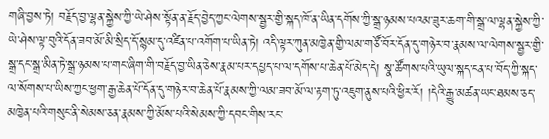གཞི་བྱས་ཏེ། བརྗོད་བྱ་ལྷན་སྐྱེས་ཀྱི་ཡེ་ཤེས་སྟོན་ན་རྗོད་བྱེད་ཀྱང་ལེགས་སྦྱར་གྱི་སྐད་ཁོ་ན་ཡིན་དགོས་ཀྱི་སྒྲ་ཉམས་པའམ་ཟུར་ཆག་གི་སྒྲ་ལ་ལྷན་སྐྱེས་ཀྱི་ཡེ་ཤེས་ལྟ་བུའི་དོན་ཟབ་མོ་མི་སྲིད་དོ་སྙམ་དུ་འཛིན་པ་འགོག་པ་ཡིན་ཏེ། འདི་ལྟར་ཀུན་མཁྱེན་གྱི་ལམ་གཙོ་བོར་དོན་དུ་གཉེར་བ་རྣམས་ལ་ལེགས་སྦྱར་གྱི་སྒྲ་དང་སྒྲ་མིན་ཏེ་སྒྲ་ཉམས་པ་གང་ཞིག་གི་བརྗོད་བྱ་ཡིན་ཅེས་རྣམ་པར་དཔྱད་པ་ལ་དགོས་པ་ཆེན་པོ་མེད་དེ། སྣ་ཚོགས་པའི་ཡུལ་སྐད་ངན་པ་བོད་ཀྱི་སྐད་ལ་སོགས་པ་ཡིས་ཀྱང་ཕྱག་རྒྱ་ཆེན་པོ་དོན་དུ་གཉེར་བ་ཆེན་པོ་རྣམས་ཀྱི་ལམ་ཟབ་མོ་ལ་རྟག་ཏུ་འཇུག་ནུས་པའི་ཕྱིར་རོ། །དེའི་རྒྱུ་མཚན་ཡང་ཐམས་ཅད་མཁྱེན་པའི་གསུང་ནི་སེམས་ཅན་རྣམས་ཀྱི་མོས་པའི་སེམས་ཀྱི་དབང་གིས་རང་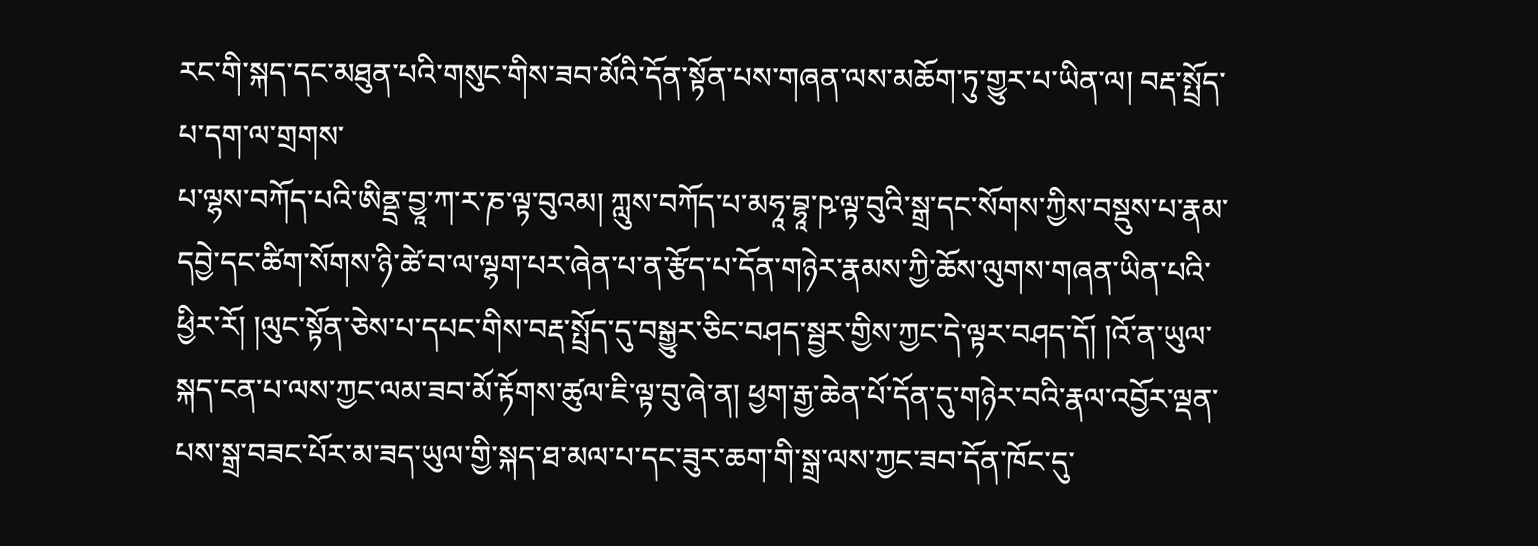རང་གི་སྐད་དང་མཐུན་པའི་གསུང་གིས་ཟབ་མོའི་དོན་སྟོན་པས་གཞན་ལས་མཆོག་ཏུ་གྱུར་པ་ཡིན་ལ། བརྡ་སྤྲོད་པ་དག་ལ་གྲགས་
པ་ལྷས་བཀོད་པའི་ཨིནྡྲ་བྱཱ་ཀ་ར་ཎ་ལྟ་བུའམ། ཀླུས་བཀོད་པ་མཧཱ་བྷཱ་ཥ་ལྟ་བུའི་སྒྲ་དང་སོགས་ཀྱིས་བསྡུས་པ་རྣམ་དབྱེ་དང་ཚིག་སོགས་ཉི་ཚེ་བ་ལ་ལྷག་པར་ཞེན་པ་ན་རྩོད་པ་དོན་གཉེར་རྣམས་ཀྱི་ཆོས་ལུགས་གཞན་ཡིན་པའི་ཕྱིར་རོ། །ལུང་སྟོན་ཅེས་པ་དཔང་གིས་བརྡ་སྤྲོད་དུ་བསྒྱུར་ཅིང་བཤད་སྦྱར་གྱིས་ཀྱང་དེ་ལྟར་བཤད་དོ། །འོ་ན་ཡུལ་སྐད་ངན་པ་ལས་ཀྱང་ལམ་ཟབ་མོ་རྟོགས་ཚུལ་ཇི་ལྟ་བུ་ཞེ་ན། ཕྱག་རྒྱ་ཆེན་པོ་དོན་དུ་གཉེར་བའི་རྣལ་འབྱོར་ལྡན་པས་སྒྲ་བཟང་པོར་མ་ཟད་ཡུལ་གྱི་སྐད་ཐ་མལ་པ་དང་ཟུར་ཆག་གི་སྒྲ་ལས་ཀྱང་ཟབ་དོན་ཁོང་དུ་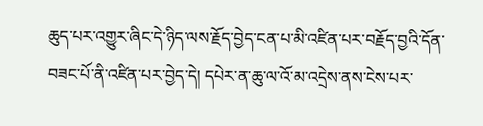ཆུད་པར་འགྱུར་ཞིང་དེ་ཉིད་ལས་རྗོད་བྱེད་ངན་པ་མི་འཛིན་པར་བརྗོད་བྱའི་དོན་བཟང་པོ་ནི་འཛིན་པར་བྱེད་དེ། དཔེར་ན་ཆུ་ལ་འོ་མ་འདྲེས་ནས་ངེས་པར་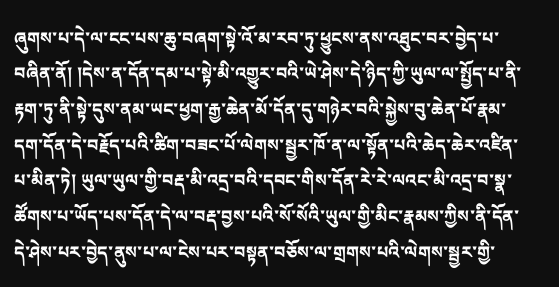ཞུགས་པ་དེ་ལ་ངང་པས་ཆུ་བཞག་སྟེ་འོ་མ་རབ་ཏུ་ཕྱུངས་ནས་འཐུང་བར་བྱེད་པ་བཞིན་ནོ། །དེས་ན་དོན་དམ་པ་སྟེ་མི་འགྱུར་བའི་ཡེ་ཤེས་དེ་ཉིད་ཀྱི་ཡུལ་ལ་སྤྱོད་པ་ནི་རྟག་ཏུ་ནི་སྟེ་དུས་ནམ་ཡང་ཕྱག་རྒྱ་ཆེན་མོ་དོན་དུ་གཉེར་བའི་སྐྱེས་བུ་ཆེན་པོ་རྣམ་དག་དོན་དེ་བརྗོད་པའི་ཚིག་བཟང་པོ་ལེགས་སྦྱར་ཁོ་ན་ལ་སྟོན་པའི་ཆེད་ཆེར་འཛིན་པ་མིན་ཏེ། ཡུལ་ཡུལ་གྱི་བརྡ་མི་འདྲ་བའི་དབང་གིས་དོན་རེ་རེ་ལའང་མི་འདྲ་བ་སྣ་ཚོགས་པ་ཡོད་པས་དོན་དེ་ལ་བརྡ་བྱས་པའི་སོ་སོའི་ཡུལ་གྱི་མིང་རྣམས་ཀྱིས་ནི་དོན་དེ་ཤེས་པར་བྱེད་ནུས་པ་ལ་ངེས་པར་བསྟན་བཅོས་ལ་གྲགས་པའི་ལེགས་སྦྱར་གྱི་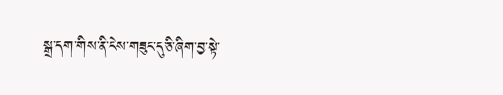སྒྲ་དག་གིས་ནི་ངེས་གཟུང་དུ་ཅི་ཞིག་བྱ་སྟེ་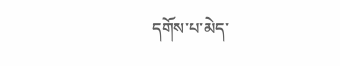དགོས་པ་མེད་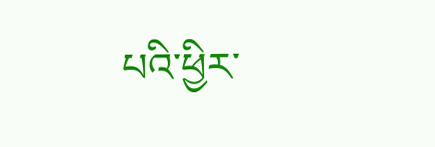པའི་ཕྱིར་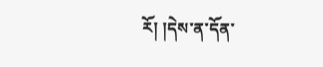རོ། །དེས་ན་དོན་